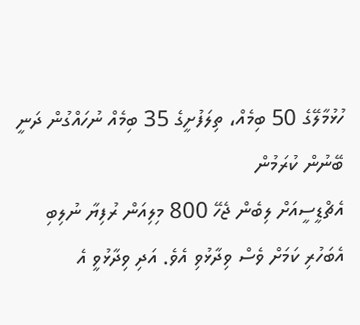ހުޅުމާލޭގެ 50 ބިމެއް، ތިލަފުށީގެ 35 ބިމެއް ނުހައްގުން ދަނީ ބޭނުން ކުރަމުން
އެޗްޑީސީއަށް ލިބެން ޖެހޭ 800 މިލިއަން ރުފިޔާ ނުލިބި އެބަހުރި ކަމަށް ވެސް ވިދާޅުވި އެވެ. އަދި ވިދާޅުވީ އެ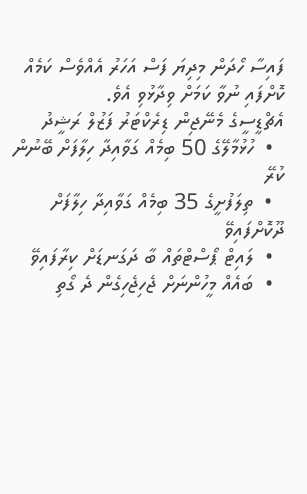ފައިސާ ހޯދަން މިދިޔަ ފަސް އަހަރު އެއްވެސް ކަމެއް ކޮށްފައި ނުވާ ކަމަށް ވިދާޅުވި އެވެ.
އެޗްޑީސީގެ މެނޭޖިން ޑިރެކްޓަރު ފަޒުލް ރަޝީދު
  •  ހުޅުމާލޭގެ 50 ބިމެއް ގަވާއިދާ ހިލާފަށް ބޭނުން ކުރޭ
  •  ތިލަފުށީގެ 35 ބިމެއް ގަވާއިދާ ހިލާފަށް ދޫކޮށްފައިވޭ
  •  ލައިޓް ޕޯސްޓްތައް ބާ ދަގަނޑަށް ކިރާފައިވޭ
  •  ބައެއް މީހުންނަށް ޖެހިޖެހިގެން ދެ ގޯތި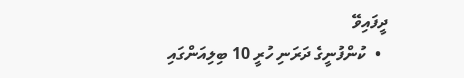ދީފައިވޭ
  •  ކުންފުނީގެ ދަރަނި ހުރީ 10 ބިލިއަންގައި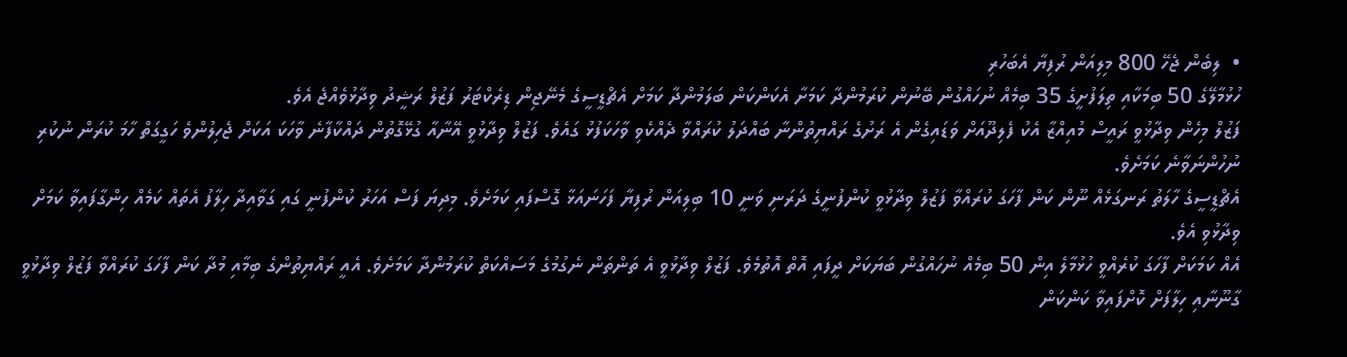•  ލިބެން ޖެހޭ 800 މިލިއަން ރުފިޔާ އެބަހުރި
ހުޅުމާލޭގެ 50 ބިމަކާއި ތިލަފުށީގެ 35 ބިމެއް ނުހައްގުން ބޭނުން ކުރަމުންދާ ކަމަށާ އެކަންކަން ބަލަމުންދާ ކަމަށް އެޗްޑީސީގެ މެނޭޖިން ޑިރެކްޓަރު ފަޒުލް ރަޝީދު ވިދާޅުވެއްޖެ އެވެ.
ފަޒުލް މިހެން ވިދާޅުވީ ރައީސް މުއިއްޒާ އެކު ފެލިދޫއަށް ވަޑައިގެން އެ ރަށުގެ ރައްޔިތުންނާ ބައްދަލު ކުރައްވާ ދެއްކެވި ވާހަކަފުޅު ގައެވެ. ފަޒުލް ވިދާޅުވީ އޭނާއާ ގުޅޭގޮތުން ދައްކާފާނެ ވާހަކަ އަކަށް ޖެހިލުންވެ ހަގީގަތް ހާމަ ކުރަން ނުކުރި ނުހުންނަވާނެ ކަމަށެވެ.
އެޗްޑީސީގެ ހާލަތު ރަނގަޅެއް ނޫން ކަން ފާހަގަ ކުރައްވާ ފަޒުލް ވިދާޅުވީ ކުންފުނީގެ ދަރަނި ވަނީ 10 ބިލިއަން ރުފިޔާ ފަހަނައަޅާ ގޮސްފައި ކަމަށެވެ. މިދިޔަ ފަސް އަހަރު ކުންފުނީ ގައި ގަވާއިދާ ހިލާފު އެތައް ކަމެއް ހިންގާފައިވާ ކަމަށް ވިދާޅުވި އެވެ.
އެއް ކަމަކަށް ފާހަގަ ކުރެއްވީ ހުޅުމާލެ އިން 50 ބިމެއް ނުހައްގުން ބަޔަކަށް ދީފައި އޮތް އޮތުމެވެ. ފަޒުލް ވިދާޅުވީ އެ ތަންތަން ނެގުމުގެ މަސައްކަތް ކުރަމުންދާ ކަމަށެވެ. އެއީ ރައްޔިތުންގެ ބިމާއި މުދާ ކަން ފާހަގަ ކުރައްވާ ފަޒުލް ވިދާޅުވީ ގާނޫނާއި ހިލާފަށް ކޮށްފައިވާ ކަންކަން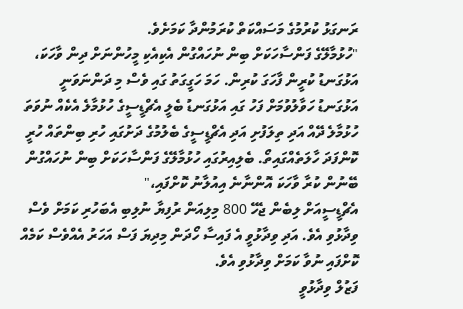ރަނގަޅު ކުރުމުގެ މަސައްކަތް ކުރަމުންދާ ކަމަށެވެ.
"ހުޅުމާލޭގެ ފަންސާހަކަށް ބިން ނުހައްގުން އެކިއެކި މީހުންނަށް ދިން ވާހަކަ، އަޅުގަނޑު ކުރީން ފާހަގަ ކުރިން. ހަމަ ހަގީގަތު ގައި ވެސް މި ދަންނަވަނީ އަޅުގަނޑު ހަވާލުވުމަށް ފަހު ގައި އަޅުގަނޑު ބެލީ އެޗްޑީސީގެ ހުޅުމާލެ އެކެއް ނުވަތަ ހުޅުމާލެ ދޭއް އަދި ތިލަފުށި އަދި އެޗްޑީސީގެ ބެލުމުގެ ދަށުގައި ހުރި ބިންތައް ހުރީ ކޮންފަދަ ހާލަތެއްގައިތޯ. ބެލިއިރުގައި ހުޅުމާލޭގެ ފަންސާހަކަށް ބިން ނުހައްގުން ބޭނުން ކުރާ ވާހަކަ އޮންނާނެ އިއުލާނު ކޮށްފައި،"
އެޗްޑީސީއަށް ލިބެން ޖެހޭ 800 މިލިއަން ރުފިޔާ ނުލިބި އެބަހުރި ކަމަށް ވެސް ވިދާޅުވި އެވެ. އަދި ވިދާޅުވީ އެ ފައިސާ ހޯދަން މިދިޔަ ފަސް އަހަރު އެއްވެސް ކަމެއް ކޮށްފައި ނުވާ ކަމަށް ވިދާޅުވި އެވެ.
ފަޒުލް ވިދާޅުވީ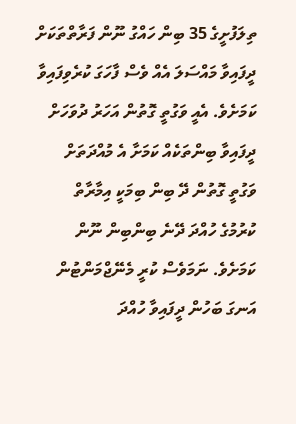ތިލަފުށީގެ 35 ބިން ހައްގު ނޫން ފަރާތްތަކަށް ދީފައިވާ މައްސަލަ އެއް ވެސް ފާހަގަ ކުރެވިފައިވާ ކަމަށެވެ. އެއީ ވަގުތީ ގޮތުން އަހަރު ދުވަހަށް ދީފައިވާ ބިންތަކެއް ކަމަށާ އެ މުއްދަތަށް ވަގުތީ ގޮތުން ދޭ ބިން ބިމަކީ އިމާރާތް ކުރުމުގެ ހުއްދަ ދޭނެ ބިންބިން ނޫން ކަމަށެވެ. ނަމަވެސް ކުރީ މެނޭޖްމަންޓުން އަނގަ ބަހުން ދީފައިވާ ހުއްދަ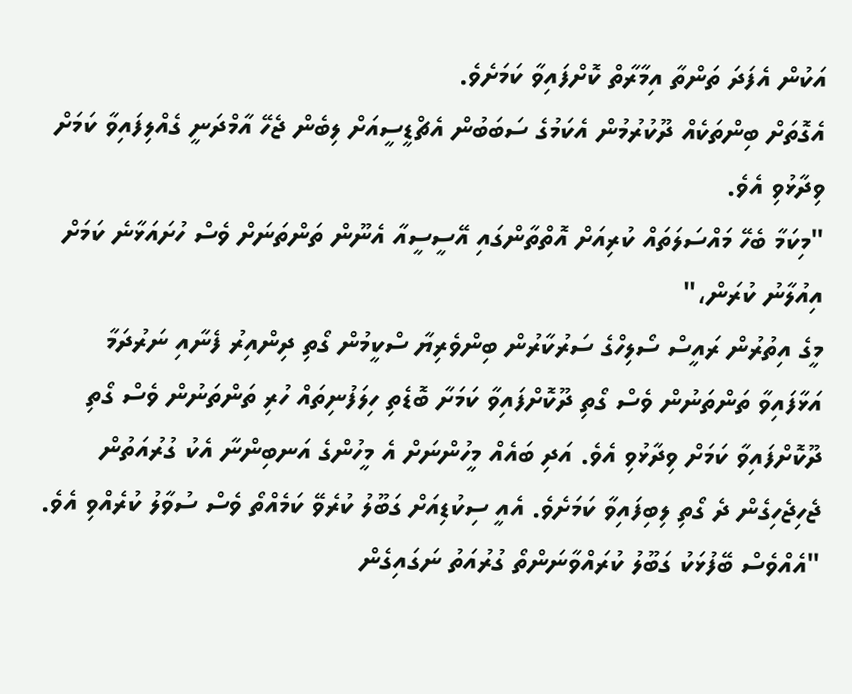އަކުން އެފަދަ ތަންތާ އިމާރާތް ކޮށްފައިވާ ކަމަށެވެ.
އެގޮތަށް ބިންތަކެއް ދޫކުރުމުން އެކަމުގެ ސަބަބުން އެޗްޑީސީއަށް ލިބެން ޖެހޭ އާމްދަނީ ގެއްލިފައިވާ ކަމަށް ވިދާޅުވި އެވެ.
"މިކަމާ ބެހޭ މައްސަލަތައް ކުރިއަށް އޮތްތާންގައި އޭސީސީއާ އެނޫން ތަންތަނަށް ވެސް ހުށައަޅާނެ ކަމަށް އިއުލާނު ކުރަން،"
މީގެ އިތުރުން ރައީސް ސޯލިހްގެ ސަރުކާރުން ބިންވެރިޔާ ސްކީމުން ގޯތި ދިންއިރު ފެނާއި ނަރުދަމާ އަޅާފައިވާ ތަންތަނުން ވެސް ގޯތި ދޫކޮށްފައިވާ ކަމަށާ ބޮޑެތި ހިލަފުނިތައް ހުރި ތަންތަނުން ވެސް ގޯތި ދޫކޮށްފައިވާ ކަމަށް ވިދާޅުވި އެވެ. އަދި ބައެއް މީހުންނަށް އެ މީހުންގެ އަނބިންނާ އެކު ގުރުއަތުން ޖެހިޖެހިގެން ދެ ގޯތި ލިބިފައިވާ ކަމަށެވެ. އެއީ ސިކުޑިއަށް ގަބޫލު ކުރެވޭ ކަމެއްތޯ ވެސް ސުވާލު ކުރެއްވި އެވެ.
"އެއްވެސް ބޭފުޅަކު ގަބޫލު ކުރައްވާނަންތޯ ގުރުއަތު ނަގައިގެން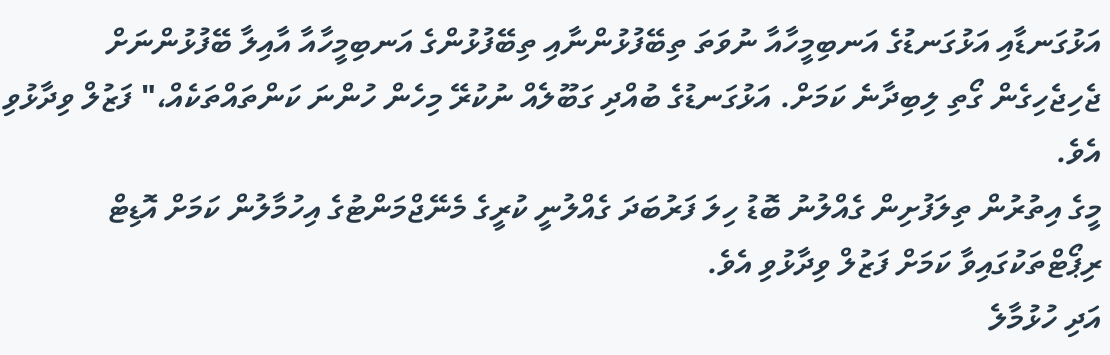އަޅުގަނޑާއި އަޅުގަނޑުގެ އަނބިމީހާއާ ނުވަތަ ތިބޭފުޅުންނާއި ތިބޭފުޅުންގެ އަނބިމީހާއާ އާއިލާ ބޭފުޅުންނަށް ޖެހިޖެހިގެން ގޯތި ލިބިދާނެ ކަމަށް. އަޅުގަނޑުގެ ބުއްދި ގަބޫލެއް ނުކުރޭ މިހެން ހުންނަ ކަންތައްތަކެއް،" ފަޒުލް ވިދާޅުވި އެވެ.
މީގެ އިތުރުން ތިލަފުށިން ގެއްލުނު ބޮޑު ހިލަ ފަރުބަދަ ގެއްލުނީ ކުރީގެ މެނޭޖްމަންޓުގެ އިހުމާލުން ކަމަށް އޮޑިޓް ރިޕޯޓްތަކުގައިވާ ކަމަށް ފަޒުލް ވިދާޅުވި އެވެ.
އަދި ހުޅުމާލެ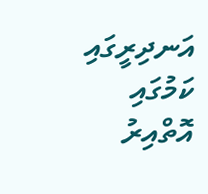އަނދިރީގައި ކަމުގައި އޮތްއިރު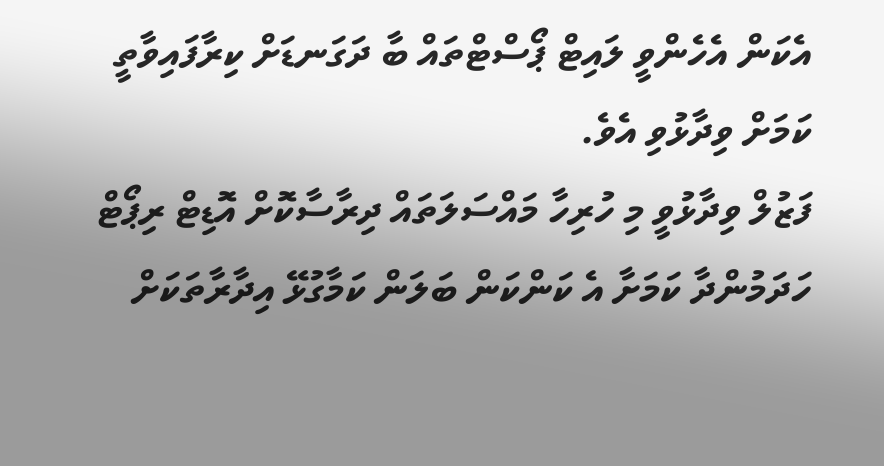އެކަން އެހެންވީ ލައިޓް ޕޯސްޓްތައް ބާ ދަގަނޑަށް ކިރާފައިވާތީ ކަމަށް ވިދާޅުވި އެވެ.
ފަޒުލް ވިދާޅުވީ މި ހުރިހާ މައްސަލަތައް ދިރާސާކޮށް އޮޑިޓް ރިޕޯޓް ހަދަމުންދާ ކަމަށާ އެ ކަންކަން ބަލަން ކަމާގުޅޭ އިދާރާތަކަށް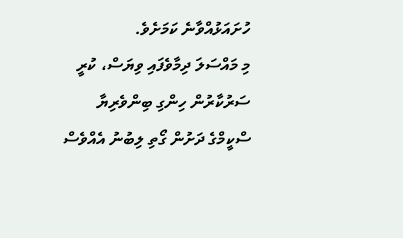ހުށައަޅުއްވާނެ ކަމަށެވެ.
މި މައްސަލަ ދިމާވެފައި ވިޔަސް، ކުރީ ސަރުކާރުން ހިންގި ބިންވެރިޔާ ސްކީމްގެ ދަށުން ގޯތި ލިބުނު އެއްވެސް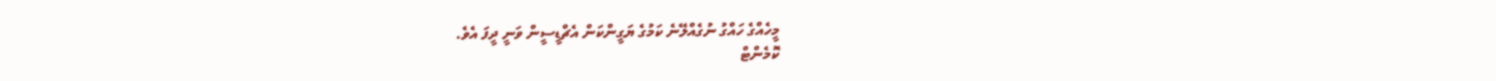މީހެއްގެ ހައްގު ނުގެއްލޭނެ ކަމުގެ ޔަގީންކަން އެޗްޑީސީން ވަނީ ދީފަ އެވެ.
ކޮމެންޓް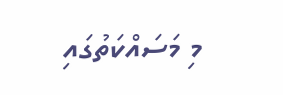މި މަސައްކަތުގައި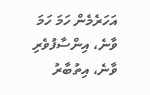އަހަރެމެން ހަމަ ހަމަ ވާނެ، އިންސާފުވެރި ވާނެ، އިތުބާރު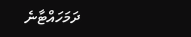ދަމަހައްޓާނެ